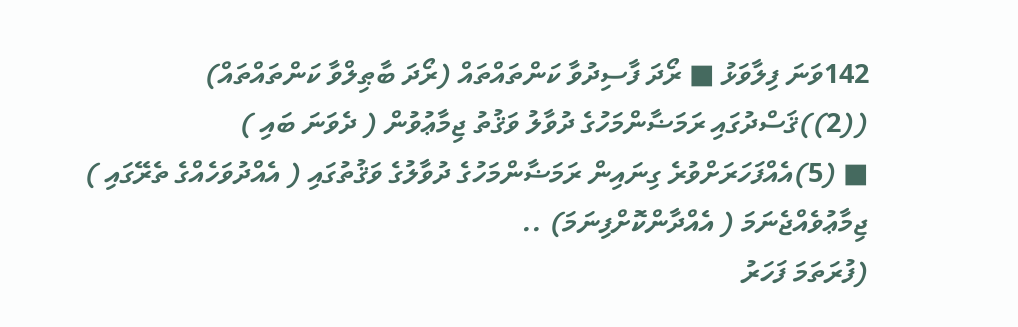142ވަނަ ފިލާވަޅު ■ ރޯދަ ފާސިދުވާ ކަންތައްތައް (ރޯދަ ބާޠިލްވާ ކަންތައްތައް)
((2))ޤަސްދުގައި ރަމަޟާންމަހުގެ ދުވާލު ވަޤުތު ޖިމާޢުވުން ( ދެވަނަ ބައި )
■ (5)އެއްފަހަރަށްވުރެ ގިނައިން ރަމަޟާންމަހުގެ ދުވާލުގެ ވަޤުތުގައި ( އެއްދުވަހެއްގެ ތެރޭގައި ) ޖިމާޢުވެއްޖެނަމަ ( އެއްދާންކޮށްފިނަމަ) ..
(ފުރަތަމަ ފަހަރު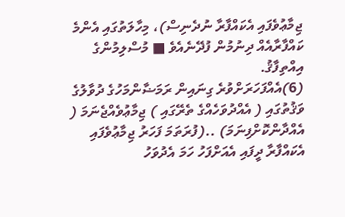ޖިމާޢުވެފައި އެކައްފާރާ ނުދެނިސް)، މިހާލަތުގައި އެންމެ ކައްފާރާއެއް ދިނުމުން ފުދޭނެއެވެ ■ މުސްލިމުންގެ އިއްތިފާޤު.
(6)އެއްފަހަރަށްވުރެ ގިނައިން ރަމަޟާންމަހުގެ ދުވާލުގެ ވަޤުތުގައި ( އެއްދުވަހެއްގެ ތެރޭގައި ) ޖިމާޢުވެއްޖެނަމަ ( އެއްދާންކޮށްފިނަމަ) ..(ފުރަތަމަ ފަހަރު ޖިމާޢުވެފައި އެކައްފާރާ ދީފައި އެއަށްފަހު ހަމަ އެދުވަހު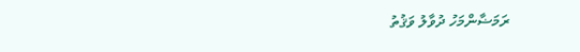ރަމަޟާންމަހު ދުވާލު ވަޤުތު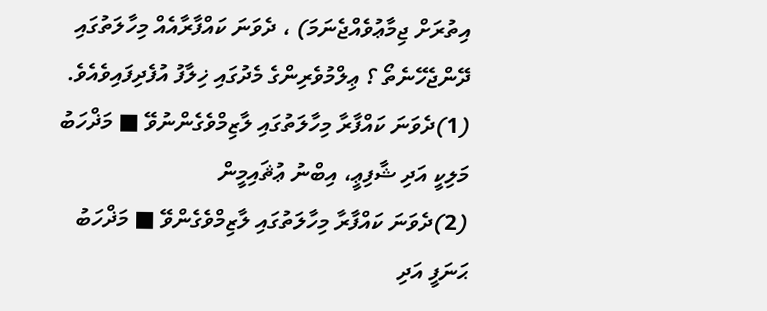އިތުރަށް ޖިމާޢުވެއްޖެނަމަ) ، ދެވަނަ ކައްފާރާއެއް މިހާލަތުގައި ދޭންޖެހޭނެތޯ ؟ ޢިލްމުވެރިންގެ މެދުގައި ޚިލާފު އުފެދިފައިވެއެވެ.
(1)ދެވަނަ ކައްފާރާ މިހާލަތުގައި ލާޒިމްވެގެންނުވޭ ■ މަޛްހަބު މަލިކީ އަދި ޝާފިޢީ، އިބްނު ޢުޘައިމީން
(2)ދެވަނަ ކައްފާރާ މިހާލަތުގައި ލާޒިމްވެގެންވޭ ■ މަޛްހަބު ޙަނަފީ އަދި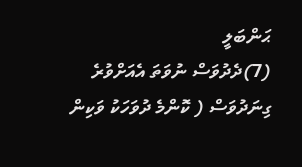ޙަންބަލީ
(7)ދެދުވަސް ނުވަތަ އެއަށްވުރެ ގިނަދުވަސް ( ކޮންމެ ދުވަހަކު ވަކިން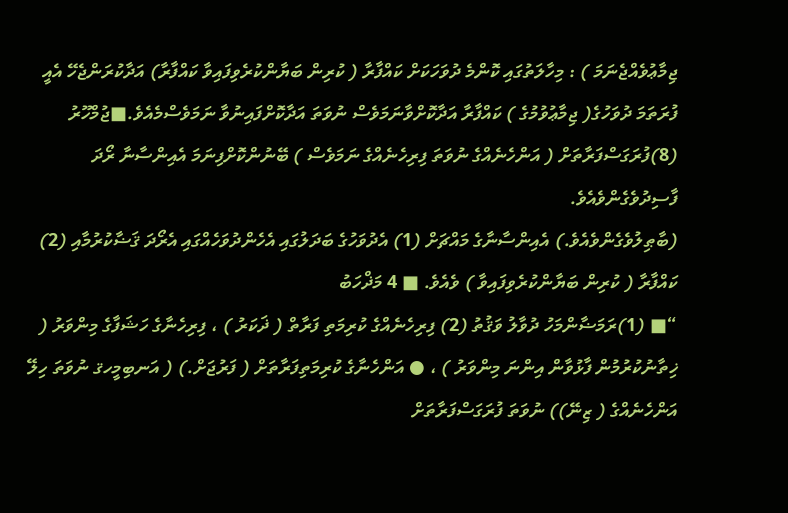ޖިމާޢުވެއްޖެނަމަ ) : މިހާލަތުގައި ކޮންމެ ދުވަހަކަށް ކައްފާރާ ( ކުރިން ބަޔާންކުރެވިފައިވާ ކައްފާރާ) އަދާކުރަންޖެހޭ އެއީ ފުރަތަމަ ދުވަހުގެ( ޖިމާޢުވުމުގެ ) ކައްފާރާ އަދާކޮށްވާނަމަވެސް ނުވަތަ އަދާކޮށްފައިނުވާ ނަމަވެސްމެއެވެ.■ޖުމްހޫރު
(8)ފުރަގަސްފަރާތަށް ( އަންހެނެއްގެ ނުވަތަ ފިރިހެނެއްގެ ނަމަވެސް ) ބޭނުންކޮށްފިނަމަ އެއިންސާނާ ރޯދަ ފާސިދުވެގެންވެއެވެ.
(ބާޠިލުވެގެންވެއެވެ.) އެއިންސާނާގެ މައްޗަށް (1) އެދުވަހުގެ ބަދަލުގައި އެހެންދުވަހެއްގައި އެރޯދަ ޤަޟާކުރުމާއި (2) ކައްފާރާ ( ކުރިން ބަޔާންކުރެވިފައިވާ ) ވެއެވެ. ■ 4 މަޛްހަބު
“■ (1)ރަމަޟާންމަހު ދުވާލު ވަޤުތު (2) ފިރިހެނެއްގެ ކުރިމަތި ފަރާތް ( ޛަކަރު ) ، ފިރިހެނާގެ ހަޝަފާގެ މިންވަރު ( ޚިތާނުކުރުމުން ފާޅުވާން އިންނަ މިންވަރު ) ، ● އަންހެނާގެ ކުރިމަތިފަރާތަށް ( ފަރުޖަށް.) ( އަނބިމީހޤ ނުވަތަ ހިލޭ އަންހެނެއްގެ ( ޒިނޭ)) ނުވަތަ ފުރަގަސްފަރާތަށް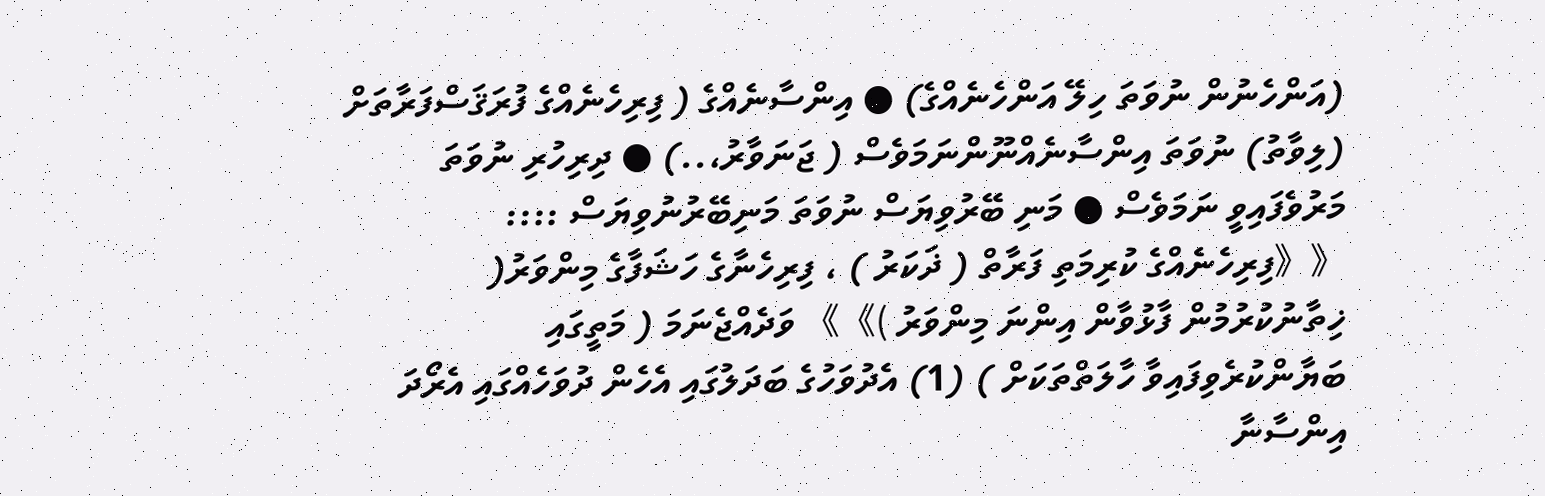(އަންހެނުން ނުވަތަ ހިލޭ އަންހެނެއްގެ) ● އިންސާނެއްގެ ( ފިރިހެނެއްގެ ފުރަޤަސްފަރާތަށް (ލިވާތު) ނުވަތަ އިންސާނެއްނޫންނަމަވެސް ( ޖަނަވާރު،..) ● ދިރިހުރި ނުވަތަ މަރުވެފައިވީ ނަމަވެސް ● މަނި ބޭރުވިޔަސް ނުވަތަ މަނިބޭރުނުވިޔަސް ::::《《ފިރިހެނެއްގެ ކުރިމަތި ފަރާތް ( ޛަކަރު ) ، ފިރިހެނާގެ ހަޝަފާގެ މިންވަރު( ޚިތާނުކުރުމުން ފާޅުވާން އިންނަ މިންވަރު )》》 ވަދެއްޖެނަމަ ( މަތީގައި ބަޔާންކުރެވިފައިވާ ހާލަތްތަކަށް ) (1) އެދުވަހުގެ ބަދަލުގައި އެހެން ދުވަހެއްގައި އެރޯދަ އިންސާނާ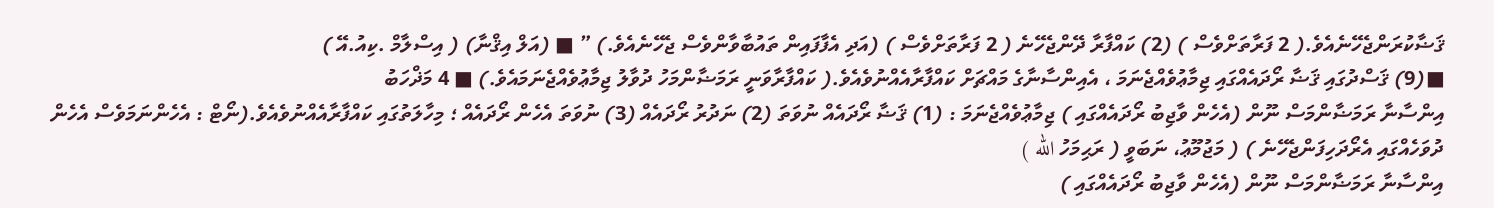ޤަޟާކުރަންޖެހޭނެއެވެ.( 2 ފަރާތަށްވެސް ) (2) ކައްފާރާ ދޭންޖެހޭނެ ( 2 ފަރާތަށްވެސް ) (އަދި އެފާފައިން ތައުބާވާންވެސް ޖެހޭނެއެވެ.) ” ■ (އަލް އިޤްނާ) ( އިސްލާމް .ކިއު.އޭ )
■(9) ޤަސްދުގައި ޤަޟާ ރޯދައެއްގައި ޖިމާޢުވެއްޖެނަމަ ، އެއިންސާނާގެ މައްޗަށް ކައްފާރާއެއްނުވެއެވެ.( ކައްފާރާވަނީ ރަމަޟާންމަހު ދުވާލު ޖިމާޢުވެއްޖެނަމައެވެ.) ■ 4 މަޛްހަބު
އިންސާނާ ރަމަޟާންމަސް ނޫން (އެހެން ވާޖިބު ރޯދައެއްގައި ) ޖިމާޢުވެއްޖެނަމަ : (1) ޤަޟާ ރޯދައެއް ނުވަތަ (2) ނަދުރު ރޯދައެއް (3) ނުވަތަ އެހެން ރޯދައެއް ؛ މިހާލަތުގައި ކައްފާރާއެއްނުވެއެވެ.(ނޯޓް : އެހެންނަމަވެސް އެހެން ދުވަހެއްގައި އެރޯދަހިފަންޖެހޭނެ ) ( މަޖުމޫޢު، ނަބަވީ ( ރަޙިމަހު الله )
އިންސާނާ ރަމަޟާންމަސް ނޫން (އެހެން ވާޖިބު ރޯދައެއްގައި )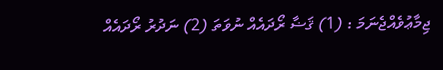ޖިމާޢުވެއްޖެނަމަ : (1) ޤަޟާ ރޯދައެއް ނުވަތަ (2) ނަދުރު ރޯދައެއް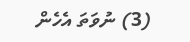(3) ނުވަތަ އެހެން